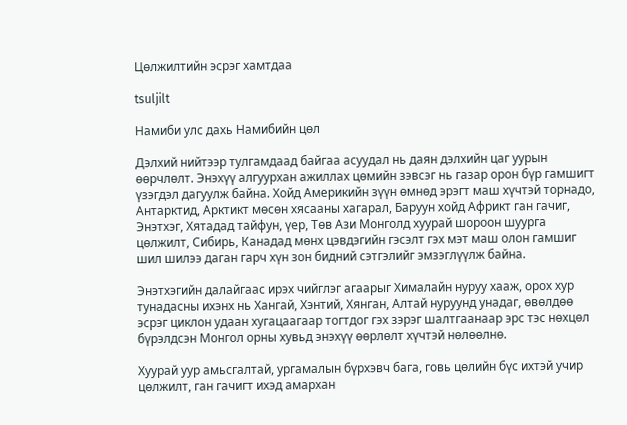Цөлжилтийн эсрэг хамтдаа

tsuljilt

Намиби улс дахь Намибийн цөл

Дэлхий нийтээр тулгамдаад байгаа асуудал нь даян дэлхийн цаг уурын өөрчлөлт. Энэхүү алгуурхан ажиллах цөмийн зэвсэг нь газар орон бүр гамшигт үзэгдэл дагуулж байна. Хойд Америкийн зүүн өмнөд эрэгт маш хүчтэй торнадо, Антарктид, Арктикт мөсөн хясааны хагарал, Баруун хойд Африкт ган гачиг, Энэтхэг, Хятадад тайфун, үер, Төв Ази Монголд хуурай шороон шуурга цөлжилт, Сибирь, Канадад мөнх цэвдэгийн гэсэлт гэх мэт маш олон гамшиг шил шилээ даган гарч хүн зон бидний сэтгэлийг эмзэглүүлж байна.

Энэтхэгийн далайгаас ирэх чийглэг агаарыг Хималайн нуруу хааж, орох хур тунадасны ихэнх нь Хангай, Хэнтий, Хянган, Алтай нуруунд унадаг, өвөлдөө эсрэг циклон удаан хугацаагаар тогтдог гэх зэрэг шалтгаанаар эрс тэс нөхцөл бүрэлдсэн Монгол орны хувьд энэхүү өөрлөлт хүчтэй нөлөөлнө.

Хуурай уур амьсгалтай, ургамалын бүрхэвч бага, говь цөлийн бүс ихтэй учир цөлжилт, ган гачигт ихэд амархан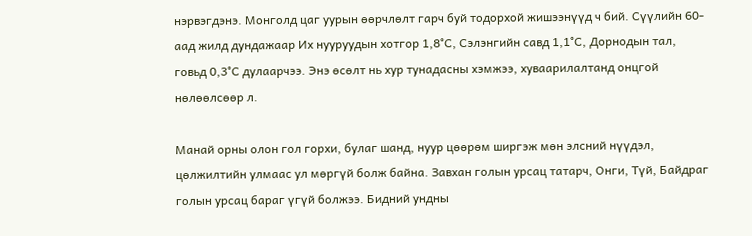нэрвэгдэнэ. Монголд цаг уурын өөрчлөлт гарч буй тодорхой жишээнүүд ч бий. Сүүлийн 60-аад жилд дундажаар Их нууруудын хотгор 1,8°С, Сэлэнгийн савд 1,1°С, Дорнодын тал, говьд 0,3°С дулаарчээ. Энэ өсөлт нь хур тунадасны хэмжээ, хуваарилалтанд онцгой нөлөөлсөөр л.

Манай орны олон гол горхи, булаг шанд, нуур цөөрөм ширгэж мөн элсний нүүдэл, цөлжилтийн улмаас ул мөргүй болж байна. Завхан голын урсац татарч, Онги, Түй, Байдраг голын урсац бараг үгүй болжээ. Бидний ундны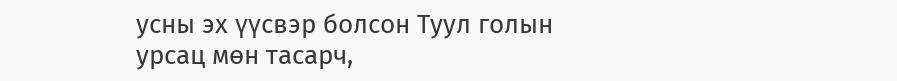усны эх үүсвэр болсон Туул голын урсац мөн тасарч,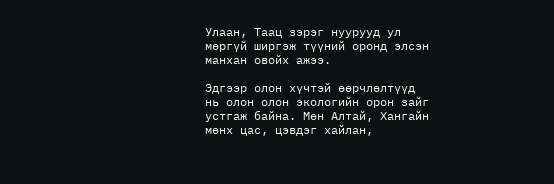Улаан, Таац зэрэг нуурууд ул мөргүй ширгэж түүний оронд элсэн манхан овойх ажээ.

Эдгээр олон хүчтэй өөрчлөлтүүд нь олон олон экологийн орон зайг устгаж байна. Мөн Алтай, Хангайн мөнх цас, цэвдэг хайлан,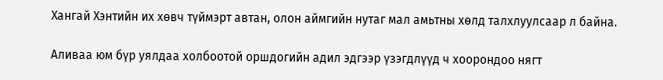Хангай Хэнтийн их хөвч түймэрт автан, олон аймгийн нутаг мал амьтны хөлд талхлуулсаар л байна.

Аливаа юм бүр уялдаа холбоотой оршдогийн адил эдгээр үзэгдлүүд ч хоорондоо нягт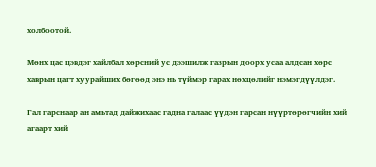холбоотой.

Мөнх цас цэвдэг хайлбал хөрсний ус дээшилж газрын доорх усаа алдсан хөрс хаврын цагт хуурайших бөгөөд энэ нь түймэр гарах нөхцөлийг нэмэгдүүлдэг.

Гал гарснаар ан амьтад дайжихаас гадна галаас үүдэн гарсан нүүртөрөгчийн хий агаарт хий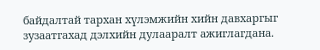байдалтай тархан хүлэмжийн хийн давхаргыг зузаатгахад дэлхийн дулааралт ажиглагдана.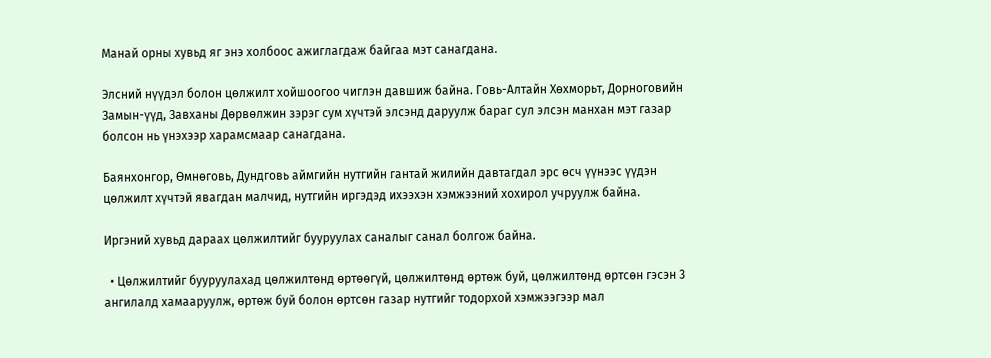Манай орны хувьд яг энэ холбоос ажиглагдаж байгаа мэт санагдана.

Элсний нүүдэл болон цөлжилт хойшоогоо чиглэн давшиж байна. Говь-Алтайн Хөхморьт, Дорноговийн Замын-үүд, Завханы Дөрвөлжин зэрэг сум хүчтэй элсэнд даруулж бараг сул элсэн манхан мэт газар болсон нь үнэхээр харамсмаар санагдана.

Баянхонгор, Өмнөговь, Дундговь аймгийн нутгийн гантай жилийн давтагдал эрс өсч үүнээс үүдэн цөлжилт хүчтэй явагдан малчид, нутгийн иргэдэд ихээхэн хэмжээний хохирол учруулж байна.

Иргэний хувьд дараах цөлжилтийг бууруулах саналыг санал болгож байна.

  • Цөлжилтийг бууруулахад цөлжилтөнд өртөөгүй, цөлжилтөнд өртөж буй, цөлжилтөнд өртсөн гэсэн 3 ангилалд хамааруулж, өртөж буй болон өртсөн газар нутгийг тодорхой хэмжээгээр мал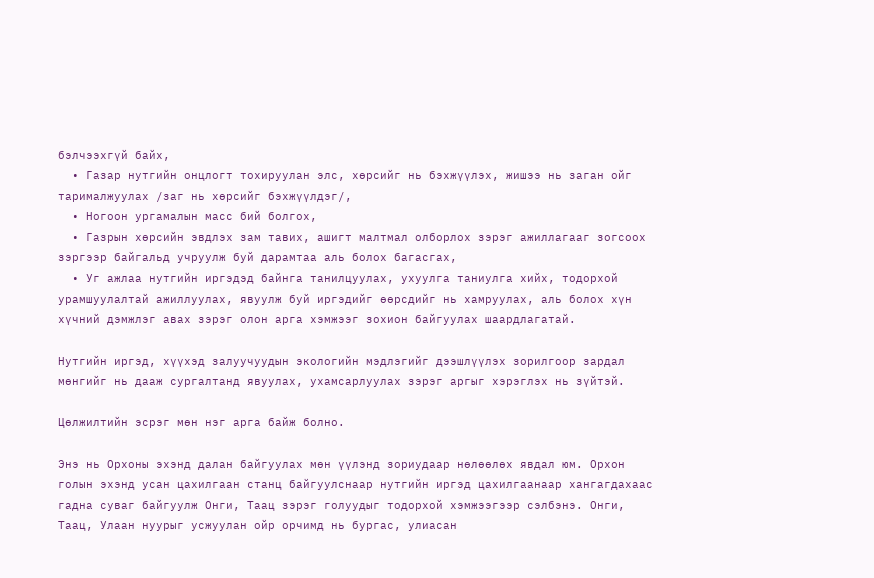бэлчээхгүй байх,
  • Газар нутгийн онцлогт тохируулан элс, хөрсийг нь бэхжүүлэх, жишээ нь заган ойг тарималжуулах /заг нь хөрсийг бэхжүүлдэг/,
  • Ногоон ургамалын масс бий болгох,
  • Газрын хөрсийн эвдлэх зам тавих, ашигт малтмал олборлох зэрэг ажиллагааг зогсоох зэргээр байгальд учруулж буй дарамтаа аль болох багасгах,
  • Уг ажлаа нутгийн иргэдэд байнга танилцуулах, ухуулга таниулга хийх, тодорхой урамшуулалтай ажиллуулах, явуулж буй иргэдийг өөрсдийг нь хамруулах, аль болох хүн хүчний дэмжлэг авах зэрэг олон арга хэмжээг зохион байгуулах шаардлагатай.

Нутгийн иргэд, хүүхэд залуучуудын экологийн мэдлэгийг дээшлүүлэх зорилгоор зардал мөнгийг нь дааж сургалтанд явуулах, ухамсарлуулах зэрэг аргыг хэрэглэх нь зүйтэй.

Цөлжилтийн эсрэг мөн нэг арга байж болно.

Энэ нь Орхоны эхэнд далан байгуулах мөн үүлэнд зориудаар нөлөөлөх явдал юм. Орхон голын эхэнд усан цахилгаан станц байгуулснаар нутгийн иргэд цахилгаанаар хангагдахаас гадна суваг байгуулж Онги, Таац зэрэг голуудыг тодорхой хэмжээгээр сэлбэнэ. Онги, Таац, Улаан нуурыг усжуулан ойр орчимд нь бургас, улиасан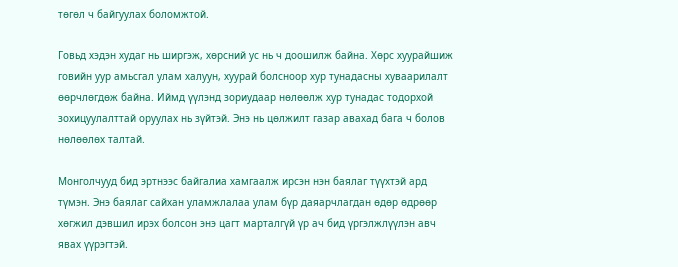төгөл ч байгуулах боломжтой.

Говьд хэдэн худаг нь ширгэж, хөрсний ус нь ч доошилж байна. Хөрс хуурайшиж говийн уур амьсгал улам халуун, хуурай болсноор хур тунадасны хуваарилалт өөрчлөгдөж байна. Иймд үүлэнд зориудаар нөлөөлж хур тунадас тодорхой зохицуулалттай оруулах нь зүйтэй. Энэ нь цөлжилт газар авахад бага ч болов нөлөөлөх талтай.

Монголчууд бид эртнээс байгалиа хамгаалж ирсэн нэн баялаг түүхтэй ард түмэн. Энэ баялаг сайхан уламжлалаа улам бүр даяарчлагдан өдөр өдрөөр хөгжил дэвшил ирэх болсон энэ цагт марталгүй үр ач бид үргэлжлүүлэн авч явах үүрэгтэй.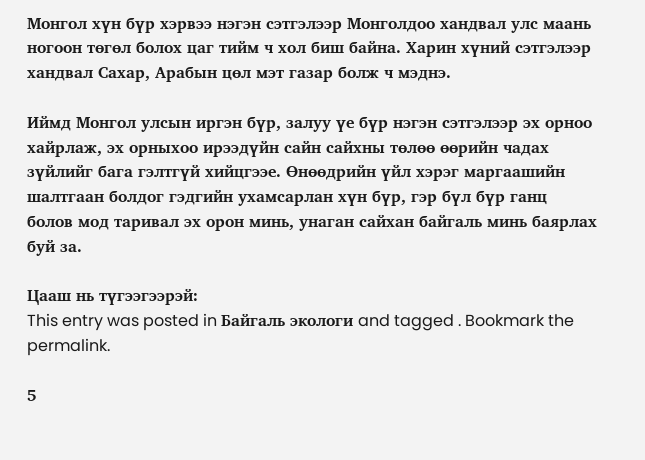Монгол хүн бүр хэрвээ нэгэн сэтгэлээр Монголдоо хандвал улс маань ногоон төгөл болох цаг тийм ч хол биш байна. Харин хүний сэтгэлээр хандвал Сахар, Арабын цөл мэт газар болж ч мэднэ.

Иймд Монгол улсын иргэн бүр, залуу үе бүр нэгэн сэтгэлээр эх орноо хайрлаж, эх орныхоо ирээдүйн сайн сайхны төлөө өөрийн чадах зүйлийг бага гэлтгүй хийцгээе. Өнөөдрийн үйл хэрэг маргаашийн шалтгаан болдог гэдгийн ухамсарлан хүн бүр, гэр бүл бүр ганц болов мод таривал эх орон минь, унаган сайхан байгаль минь баярлах буй за.

Цааш нь түгээгээрэй:
This entry was posted in Байгаль экологи and tagged . Bookmark the permalink.

5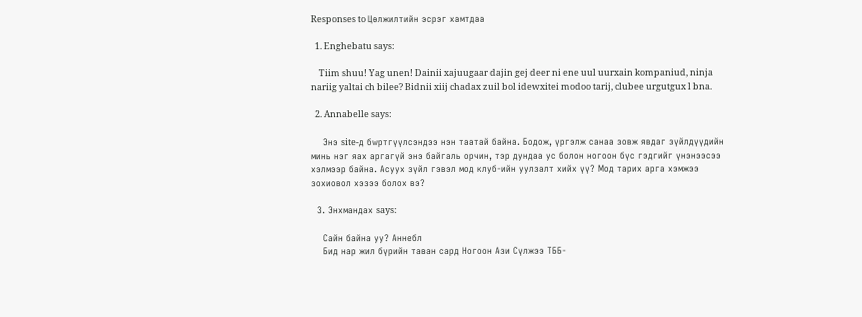Responses to Цөлжилтийн эсрэг хамтдаа

  1. Enghebatu says:

    Tiim shuu! Yag unen! Dainii xajuugaar dajin gej deer ni ene uul uurxain kompaniud, ninja nariig yaltai ch bilee? Bidnii xiij chadax zuil bol idewxitei modoo tarij, clubee urgutgux l bna.

  2. Annabelle says:

    Энэ site-д бwртгүүлсэндээ нэн таатай байна. Бодож, үргэлж санаа зовж явдаг зүйлдүүдийн минь нэг яах аргагүй энэ байгаль орчин, тэр дундаа ус болон ногоон бүс гэдгийг үнэнээсээ хэлмээр байна. Асуух зүйл гэвэл мод клуб-ийн уулзалт хийх үү? Мод тарих арга хэмжээ зохиовол хэзээ болох вэ?

  3. Энхмандах says:

    Сайн байна уу? Аннебл
    Бид нар жил бүрийн таван сард Ногоон Ази Сүлжээ ТББ-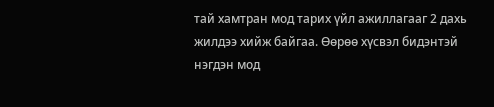тай хамтран мод тарих үйл ажиллагааг 2 дахь жилдээ хийж байгаа. Өөрөө хүсвэл бидэнтэй нэгдэн мод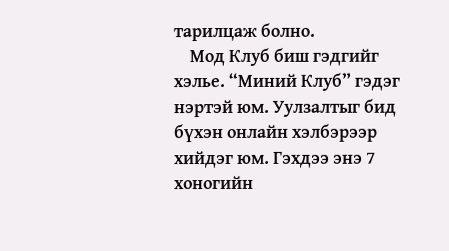тарилцаж болно.
    Мод Клуб биш гэдгийг хэлье. “Миний Клуб” гэдэг нэртэй юм. Уулзалтыг бид бүхэн онлайн хэлбэрээр хийдэг юм. Гэхдээ энэ 7 хоногийн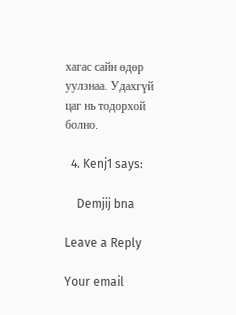хагас сайн өдөр уулзнаа. Удахгүй цаг нь тодорхой болно.

  4. Kenj1 says:

    Demjij bna

Leave a Reply

Your email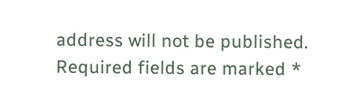address will not be published. Required fields are marked *